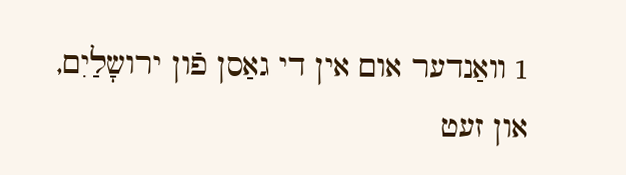1 װאַנדער אום אין די גאַסן פֿון ירושָלַיִם,
און זעט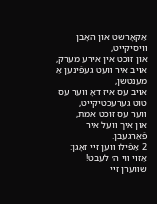אַקאָרשט און האָבן װיסיקײט,
און זוכט אין אירע מערק,
אױב איר װעט געפֿינען אַ מענטשן,
אױב עס איז דאָ װער עס טוט גערעכטיקײט,
װער עס זוכט אמת,
און איך װעל איר פֿאַרגעבן.
2 אַפֿילו װען זײ זאָגן: אַזױ װי ה׳ לעבט!
שװערן זײ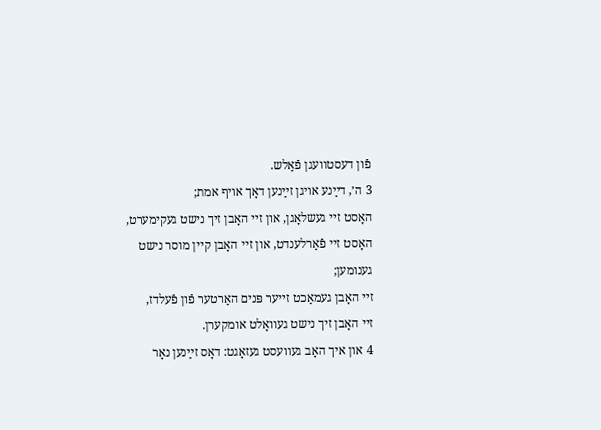פֿון דעסטװעגן פֿאַלש.
3 ה׳, דײַנע אױגן זײַנען דאָך אױף אמת;
האָסט זײ געשלאָגן, און זײ האָבן זיך נישט געקימערט,
האָסט זײ פֿאַרלענדט, און זײ האָבן קײן מוסר נישט גענומען;
זײ האָבן געמאַכט זײער פּנים האַרטער פֿון פֿעלדז,
זײ האָבן זיך נישט געװאָלט אומקערן.
4 און איך האָב געװעסט געזאָגט: דאָס זײַנען נאָר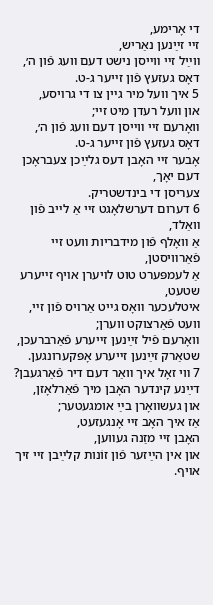די אָרימע,
זײ זײַנען נאַריש,
װײַל זײ װײסן נישט דעם װעג פֿון ה׳,
דאָס געזעץ פֿון זײער ג-ט.
5 איך װעל מיר גײן צו די גרױסע,
און װעל רעדן מיט זײ;
װאָרעם זײ װײסן דעם װעג פֿון ה׳,
דאָס געזעץ פֿון זײער ג-ט.
אָבער זײ האָבן דעס גלײַכן צעבראָכן דעם יאָך,
צעריסן די בינדשטריק.
6 דערום דערשלאָגט זײ אַ לײב פֿון װאַלד,
אַ װאָלף פֿון מידבריות װעט זײ פֿאַרװיסטן,
אַ לעמפּערט טוט לױערן אױף זײערע שטעט,
איטלעכער װאָס גײט אַרױס פֿון זײ, װעט פֿאַרצוקט װערן;
װאָרעם פֿיל זײַנען זײערע פֿאַרברעכן,
שטאַרק זײַנען זײערע אָפּקערונגען.
7 װי זאָל איך װאַר דעם דיר פֿאַרגעבן?
דײַנע קינדער האָבן מיך פֿאַרלאָזן,
און געשװאָרן בײַ אומגעטער;
אַז איך האָב זײ אָנגעזעט,
האָבן זײ מזַנה געװען,
און אין הײַזער פֿון זוֹנות קלײַבן זײ זיך אױף.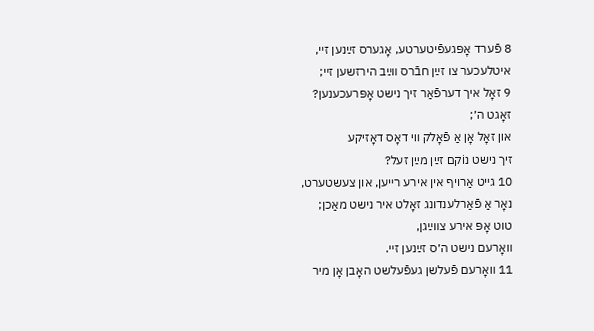8 פֿערד אָפּגעפֿיטערטע, אָגערס זײַנען זײ,
איטלעכער צו זײַן חבֿרס װײַב הירזשען זײ;
9 זאָל איך דערפֿאַר זיך נישט אָפּרעכענען?
זאָגט ה׳;
און זאָל אָן אַ פֿאָלק װי דאָס דאָזיקע
זיך נישט נוֹקם זײַן מײַן זעל?
10 גײט אַרױף אין אירע רײען, און צעשטערט,
נאָר אַ פֿאַרלענדונג זאָלט איר נישט מאַכן;
טוט אָפּ אירע צװײַגן,
װאָרעם נישט ה׳ס זײַנען זײ.
11 װאָרעם פֿעלשן געפֿעלשט האָבן אָן מיר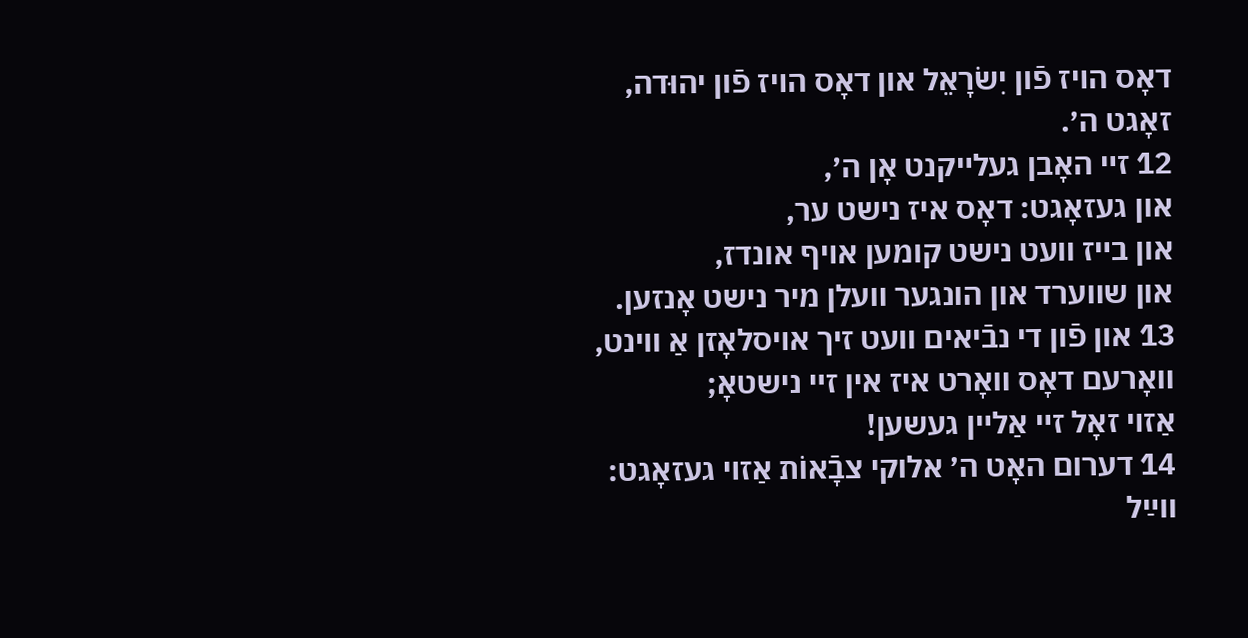דאָס הױז פֿון יִשׂרָאֵל און דאָס הױז פֿון יהוּדה,
זאָגט ה׳.
12 זײ האָבן געלײקנט אָן ה׳,
און געזאָגט: דאָס איז נישט ער,
און בײז װעט נישט קומען אױף אונדז,
און שװערד און הונגער װעלן מיר נישט אָנזען.
13 און פֿון די נבֿיאים װעט זיך אױסלאָזן אַ װינט,
װאָרעם דאָס װאָרט איז אין זײ נישטאָ;
אַזױ זאָל זײ אַלײן געשען!
14 דערום האָט ה׳ אלוקי צבָֿאוֹת אַזױ געזאָגט:
װײַל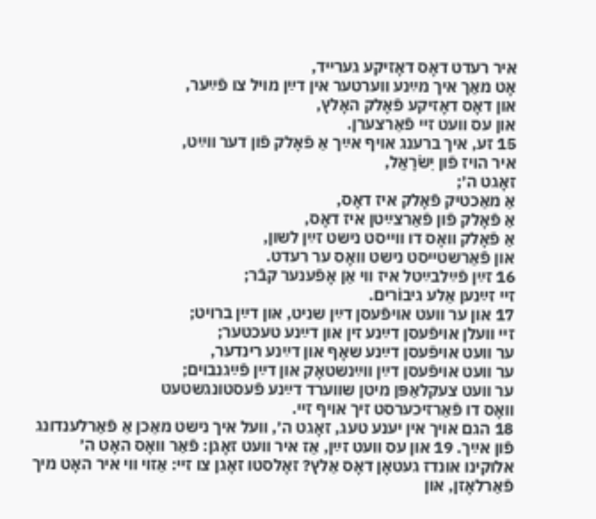איר רעדט דאָס דאָזיקע גערײד,
אָט מאַך איך מײַנע װערטער אין דײַן מױל צו פֿײַער,
און דאָס דאָזיקע פֿאָלק האָלץ,
און עס װעט זײ פֿאַרצערן.
15 זע, איך ברענג אױף אײַך אַ פֿאָלק פֿון דער װײַט,
איר הױז פֿון יִשׂרָאֵל,
זאָגט ה׳;
אַ מאַכטיק פֿאָלק איז דאָס,
אַ פֿאָלק פֿון פֿאַרצײַטן איז דאָס,
אַ פֿאָלק װאָס דו װײסט נישט זײַן לשון,
און פֿאַרשטײסט נישט װאָס ער רעדט.
16 זײַן פֿײַלבײַטל איז װי אַן אָפֿענער קבֿר;
זײ זײַנען אַלע גיבוֹרים.
17 און ער װעט אױפֿעסן דײַן שניט, און דײַן ברױט;
זײ װעלן אױפֿעסן דײַנע זין און דײַנע טעכטער;
ער װעט אױפֿעסן דײַנע שאָף און דײַנע רינדער,
ער װעט אױפֿעסן דײַן װײַנשטאָק און דײַן פֿײַגנבױם;
ער װעט צעקלאַפּן מיטן שװערד דײַנע פֿעסטונגשטעט
װאָס דו פֿאַרזיכערסט זיך אױף זײ.
18 הגם אױך אין יענע טעג, זאָגט ה׳, װעל איך נישט מאַכן אַ פֿאַרלענדונג פֿון אײַך. 19 און עס װעט זײַן, אַז איר װעט זאָגן: פֿאַר װאָס האָט ה׳ אלוקינו אונדז געטאָן דאָס אַלץ? זאָלסטו זאָגן צו זײ: אַזױ װי איר האָט מיך פֿאַרלאָזן, און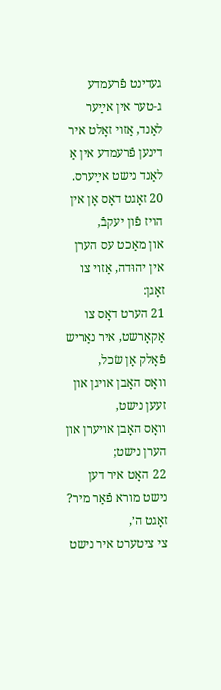געדינט פֿרעמדע ג‑טער אין אײַער לאַנד, אַזױ זאָלט איר דינען פֿרעמדע אין אַ לאַנד נישט אײַערס.
20 זאָגט דאָס אָן אין הױז פֿון יעקבֿ,
און מאַכט עס הערן אין יהוּדה, אַזױ צו זאָגן:
21 הערט דאָס צו אַקאָרשט, איר נאַריש פֿאָלק אָן שׂכל,
װאָס האָבן אױגן און זעען נישט,
װאָס האָבן אױערן און הערן נישט;
22 האָט איר דען נישט מורא פֿאַר מיר?
זאָגט ה׳,
צי ציטערט איר נישט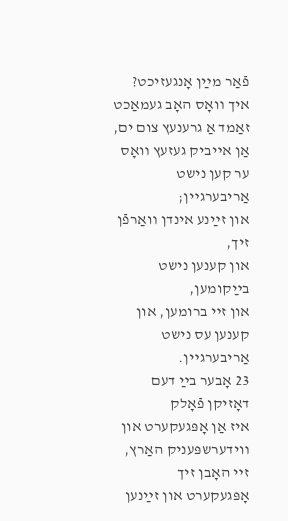פֿאַר מײַן אָנגעזיכט?
איך װאָס האָב געמאַכט זאַמד אַ גרענעץ צום ים,
אַן אײביק געזעץ װאָס ער קען נישט אַריבערגײן;
און זײַנע אינדן װאַרפֿן זיך,
און קענען נישט בײַקומען,
און זײ ברומען, און קענען עס נישט אַריבערגײן.
23 אָבער בײַ דעם דאָזיקן פֿאָלק
איז אַן אָפּגעקערט און װידערשפּעניק האַרץ,
זײ האָבן זיך אָפּגעקערט און זײַנען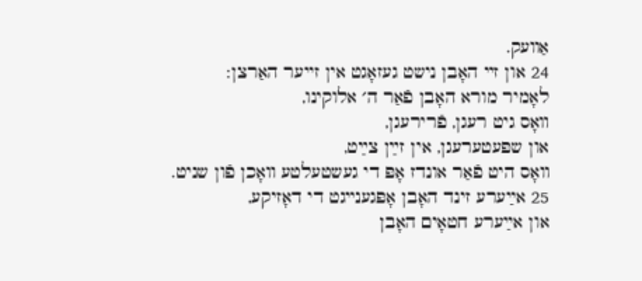אַװעק.
24 און זײ האָבן נישט געזאָגט אין זײער האַרצן:
לאָמיר מורא האָבן פֿאַר ה׳ אלוקינו,
װאָס גיט רעגן, פֿרירעגן,
און שפּעטערעגן, אין זײַן צײַט,
װאָס היט פֿאַר אונדז אָפּ די געשטעלטע װאָכן פֿון שניט.
25 אײַערע זינד האָבן אָפּגענײגט די דאָזיקע,
און אײַערע חטאָים האָבן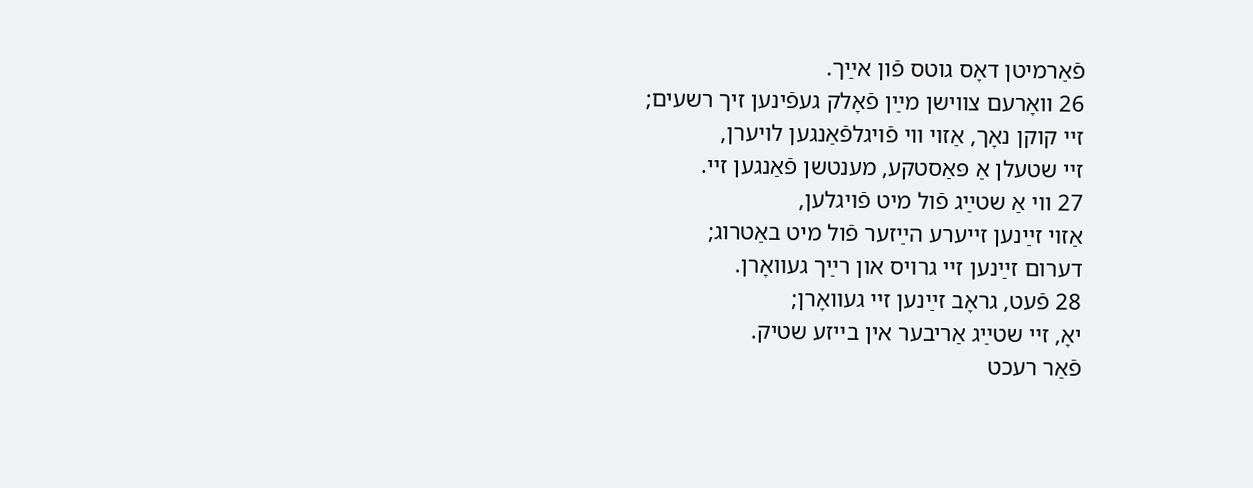פֿאַרמיטן דאָס גוטס פֿון אײַך.
26 װאָרעם צװישן מײַן פֿאָלק געפֿינען זיך רשעים;
זײ קוקן נאָך, אַזױ װי פֿױגלפֿאַנגען לױערן,
זײ שטעלן אַ פּאַסטקע, מענטשן פֿאַנגען זײ.
27 װי אַ שטײַג פֿול מיט פֿױגלען,
אַזױ זײַנען זײערע הײַזער פֿול מיט באַטרוג;
דערום זײַנען זײ גרױס און רײַך געװאָרן.
28 פֿעט, גראָב זײַנען זײ געװאָרן;
יאָ, זײ שטײַג אַריבער אין בײזע שטיק.
פֿאַר רעכט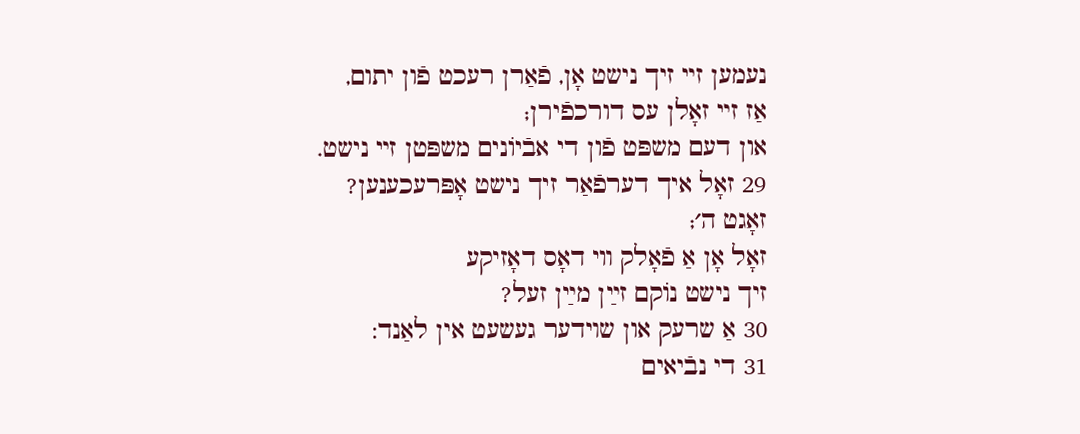נעמען זײ זיך נישט אָן, פֿאַרן רעכט פֿון יתום,
אַז זײ זאָלן עס דורכפֿירן;
און דעם משפּט פֿון די אבֿיוֹנים משפּטן זײ נישט.
29 זאָל איך דערפֿאַר זיך נישט אָפּרעכענען?
זאָגט ה׳;
זאָל אָן אַ פֿאָלק װי דאָס דאָזיקע
זיך נישט נוֹקם זײַן מײַן זעל?
30 אַ שרעק און שױדער געשעט אין לאַנד:
31 די נבֿיאים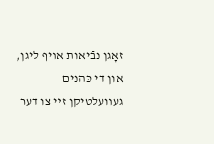זאָגן נבֿיאות אױף ליגן,
און די כּהנים געװעלטיקן זײ צו דער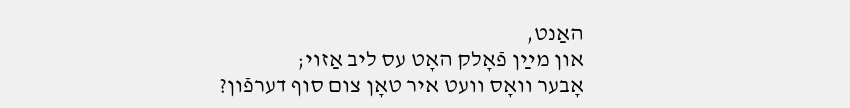האַנט,
און מײַן פֿאָלק האָט עס ליב אַזױ;
אָבער װאָס װעט איר טאָן צום סוף דערפֿון?